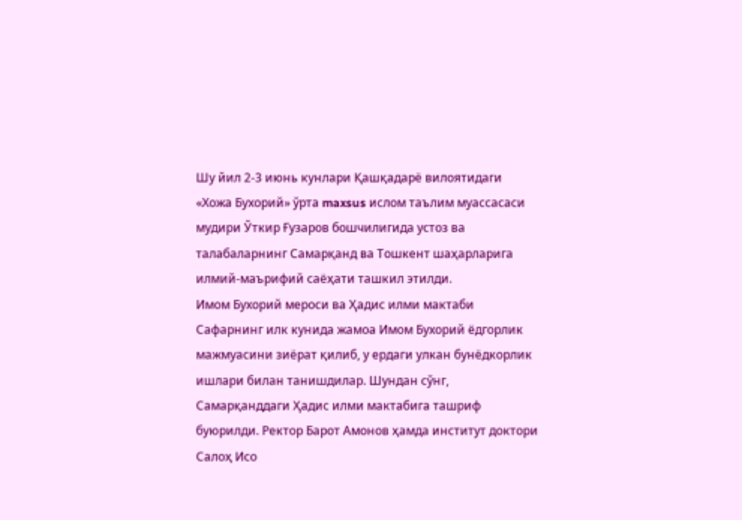Шу йил 2-3 июнь кунлари Қашқадарё вилоятидаги «Хожа Бухорий» ўрта maxsus ислом таълим муассасаси мудири Ўткир Ғузаров бошчилигида устоз ва талабаларнинг Самарқанд ва Тошкент шаҳарларига илмий-маърифий саёҳати ташкил этилди.
Имом Бухорий мероси ва Ҳадис илми мактаби
Сафарнинг илк кунида жамоа Имом Бухорий ёдгорлик мажмуасини зиёрат қилиб, у ердаги улкан бунёдкорлик ишлари билан танишдилар. Шундан сўнг, Самарқанддаги Ҳадис илми мактабига ташриф буюрилди. Ректор Барот Амонов ҳамда институт доктори Салоҳ Исо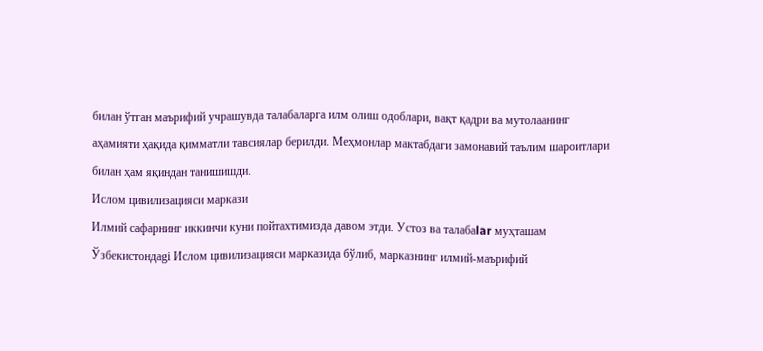билан ўтган маърифий учрашувда талабаларга илм олиш одоблари, вақт қадри ва мутолаанинг аҳамияти ҳақида қимматли тавсиялар берилди. Меҳмонлар мактабдаги замонавий таълим шароитлари билан ҳам яқиндан танишишди.
Ислом цивилизацияси маркази
Илмий сафарнинг иккинчи куни пойтахтимизда давом этди. Устоз ва талабаlar муҳташам Ўзбекистондаgi Ислом цивилизацияси марказида бўлиб, марказнинг илмий-маърифий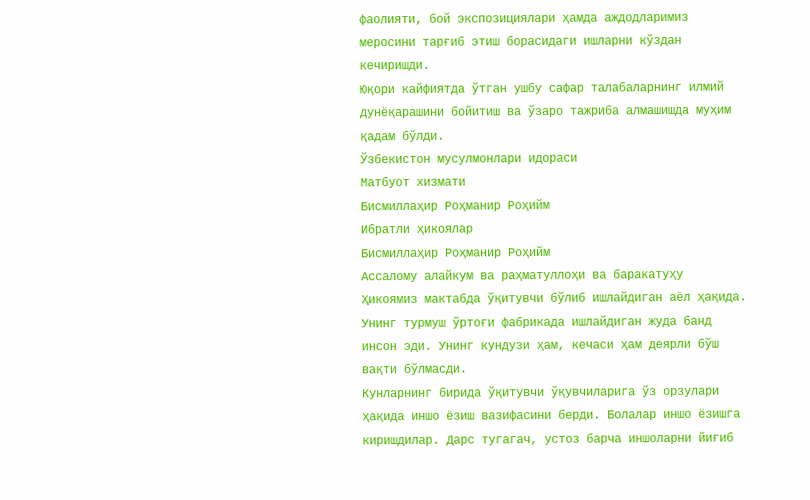фаолияти, бой экспозициялари ҳамда аждодларимиз меросини тарғиб этиш борасидаги ишларни кўздан кечиришди.
Юқори кайфиятда ўтган ушбу сафар талабаларнинг илмий дунёқарашини бойитиш ва ўзаро тажриба алмашишда муҳим қадам бўлди.
Ўзбекистон мусулмонлари идораси
Матбуот хизмати
Бисмиллаҳир Роҳманир Роҳийм
Ибратли ҳикоялар
Бисмиллаҳир Роҳманир Роҳийм
Ассалому алайкум ва раҳматуллоҳи ва баракатуҳу
Ҳикоямиз мактабда ўқитувчи бўлиб ишлайдиган аёл ҳақида. Унинг турмуш ўртоғи фабрикада ишлайдиган жуда банд инсон эди. Унинг кундузи ҳам, кечаси ҳам деярли бўш вақти бўлмасди.
Кунларнинг бирида ўқитувчи ўқувчиларига ўз орзулари ҳақида иншо ёзиш вазифасини берди. Болалар иншо ёзишга киришдилар. Дарс тугагач, устоз барча иншоларни йиғиб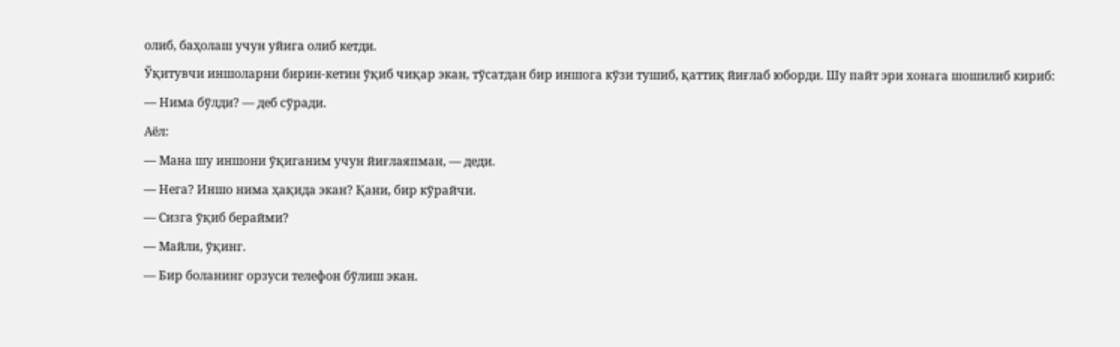олиб, баҳолаш учун уйига олиб кетди.
Ўқитувчи иншоларни бирин-кетин ўқиб чиқар экан, тўсатдан бир иншога кўзи тушиб, қаттиқ йиғлаб юборди. Шу пайт эри хонага шошилиб кириб:
— Нима бўлди? — деб сўради.
Аёл:
— Мана шу иншони ўқиганим учун йиғлаяпман, — деди.
— Нега? Иншо нима ҳақида экан? Қани, бир кўрайчи.
— Сизга ўқиб берайми?
— Майли, ўқинг.
— Бир боланинг орзуси телефон бўлиш экан.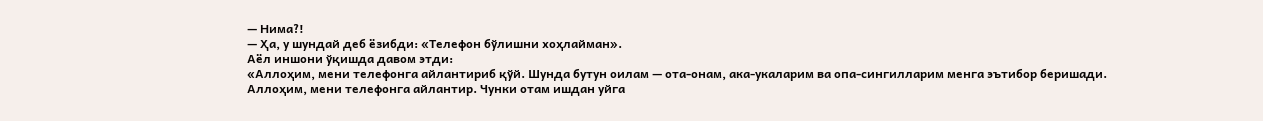— Нима?!
— Ҳа, у шундай деб ёзибди: «Телефон бўлишни хоҳлайман».
Аёл иншони ўқишда давом этди:
«Аллоҳим, мени телефонга айлантириб қўй. Шунда бутун оилам — ота-онам, ака-укаларим ва опа-сингилларим менга эътибор беришади.
Аллоҳим, мени телефонга айлантир. Чунки отам ишдан уйга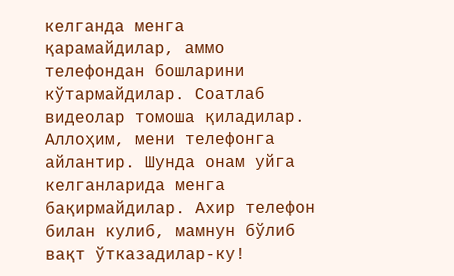келганда менга қарамайдилар, аммо телефондан бошларини кўтармайдилар. Соатлаб видеолар томоша қиладилар.
Аллоҳим, мени телефонга айлантир. Шунда онам уйга келганларида менга бақирмайдилар. Ахир телефон билан кулиб, мамнун бўлиб вақт ўтказадилар-ку!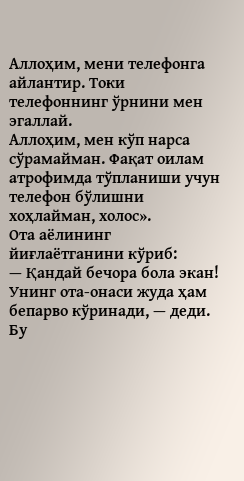Аллоҳим, мени телефонга айлантир. Токи телефоннинг ўрнини мен эгаллай.
Аллоҳим, мен кўп нарса сўрамайман. Фақат оилам атрофимда тўпланиши учун телефон бўлишни хоҳлайман, холос».
Ота аёлининг йиғлаётганини кўриб:
— Қандай бечора бола экан! Унинг ота-онаси жуда ҳам бепарво кўринади, — деди.
Бу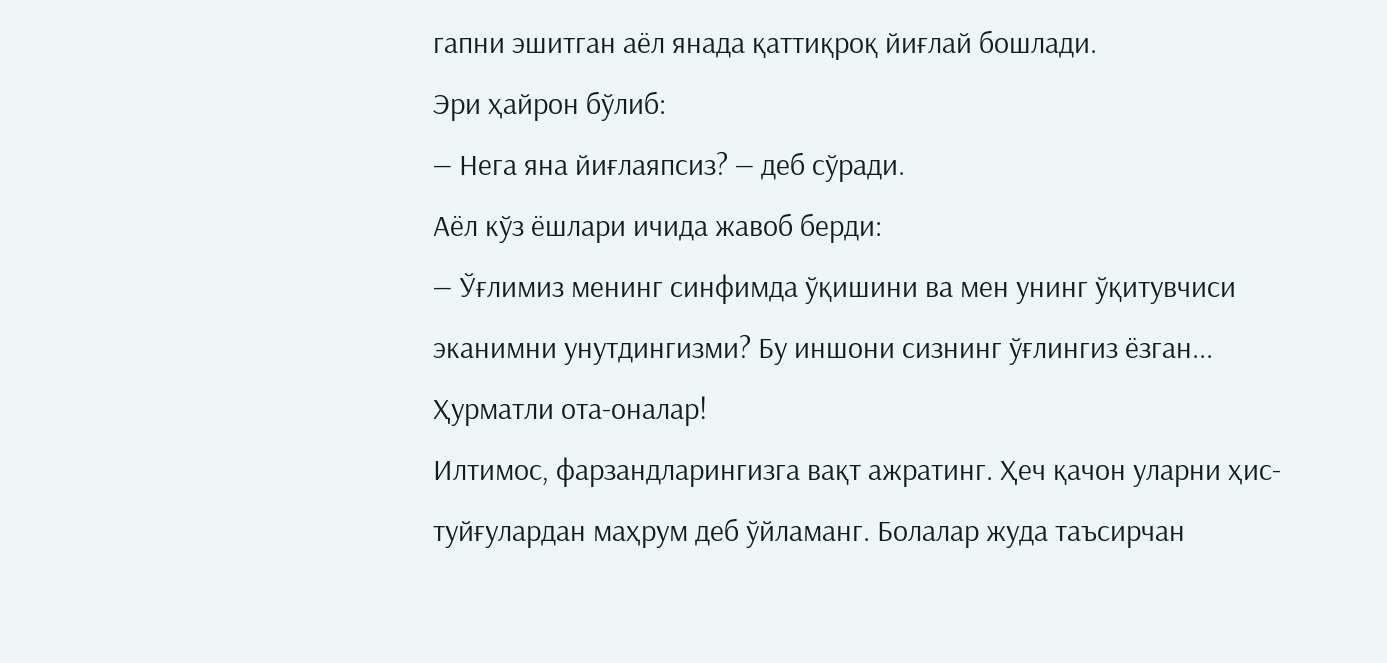гапни эшитган аёл янада қаттиқроқ йиғлай бошлади.
Эри ҳайрон бўлиб:
— Нега яна йиғлаяпсиз? — деб сўради.
Аёл кўз ёшлари ичида жавоб берди:
— Ўғлимиз менинг синфимда ўқишини ва мен унинг ўқитувчиси эканимни унутдингизми? Бу иншони сизнинг ўғлингиз ёзган...
Ҳурматли ота-оналар!
Илтимос, фарзандларингизга вақт ажратинг. Ҳеч қачон уларни ҳис-туйғулардан маҳрум деб ўйламанг. Болалар жуда таъсирчан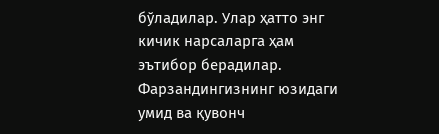бўладилар. Улар ҳатто энг кичик нарсаларга ҳам эътибор берадилар.
Фарзандингизнинг юзидаги умид ва қувонч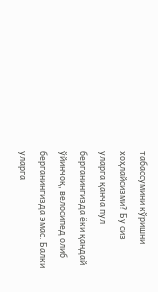табассумини кўришни хоҳлайсизми? Бу сиз уларга қанча пул берганингизда ёки қандай ўйинчоқ, велосипед олиб берганингизда эмас. Балки уларга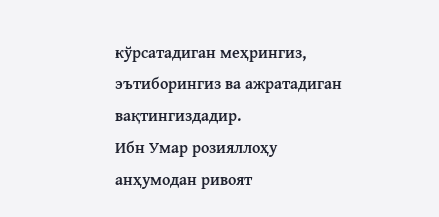кўрсатадиган меҳрингиз, эътиборингиз ва ажратадиган вақтингиздадир.
Ибн Умар розияллоҳу анҳумодан ривоят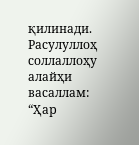қилинади. Расулуллоҳ соллаллоҳу алайҳи васаллам: “Ҳар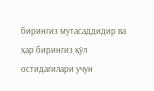бирингиз мутасаддидир ва ҳар бирингиз қўл остидагилари учун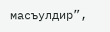масъулдир”,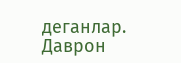деганлар.
Даврон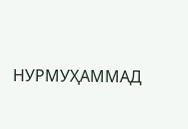НУРМУҲАММАД